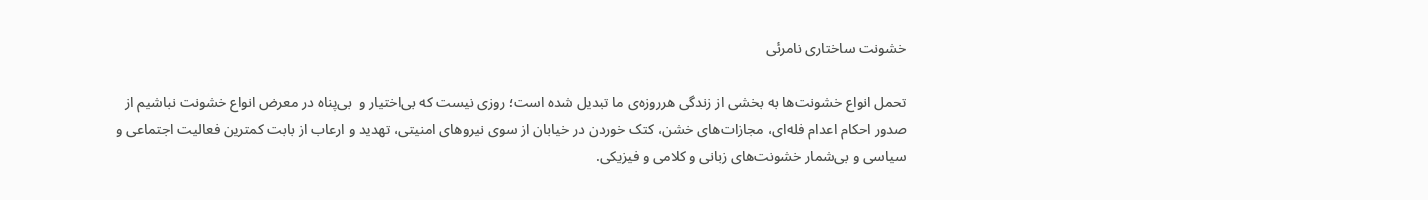خشونت ساختاری نامرئی

تحمل انواع خشونت‌ها به بخشی از زندگی هرروزه‌ی ما تبدیل شده است؛ روزی نیست که بی‌اختیار و  بی‌پناه در معرض انواع خشونت نباشیم از صدور احکام اعدام فله‌ای، مجازات‌های خشن، کتک خوردن در خیابان از سوی نیروهای امنیتی، تهدید و ارعاب از بابت کمترین فعالیت اجتماعی و سیاسی و بی‌شمار خشونت‌های زبانی و کلامی و فیزیکی.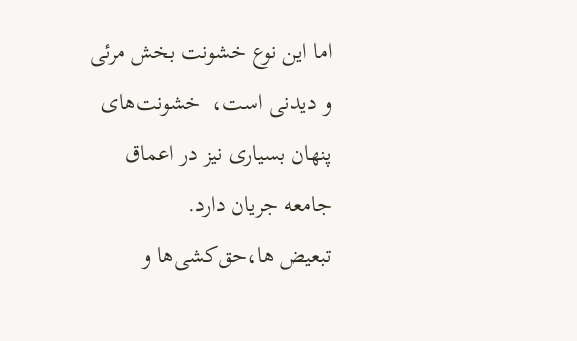اما این نوع خشونت بخش مرئی و دیدنی است،  خشونت‌های پنهان بسیاری نیز در اعماق جامعه جریان دارد. تبعیض ‌ها،حق‌کشی‌ها و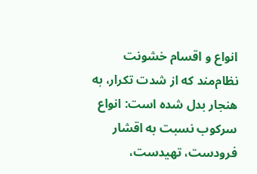انواع و اقسام خشونت نظام‌مند که از شدت تکرار، به هنجار بدل شده است: انواع سرکوب نسبت به اقشار فرودست، تهیدست،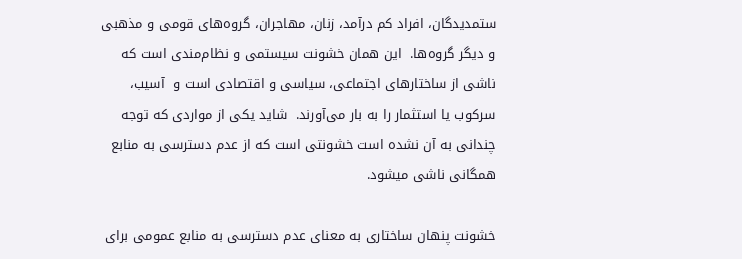ستمدیدگان، افراد کم درآمد، زنان، مهاجران، گروه‌های قومی و مذهبی و دیگر گروه‌ها.  این همان خشونت سیستمی و نظام‌مندی است که ناشی از ساختارهای اجتماعی، سیاسی و اقتصادی است و  آسیب، سرکوب یا استثمار را به بار می‌آورند.  شاید یکی از مواردی که توجه چندانی به آن نشده است خشونتی است که از عدم دسترسی به منابع همگانی ناشی میشود.

خشونت پنهان ساختاری به معنای عدم دسترسی به منابع عمومی برای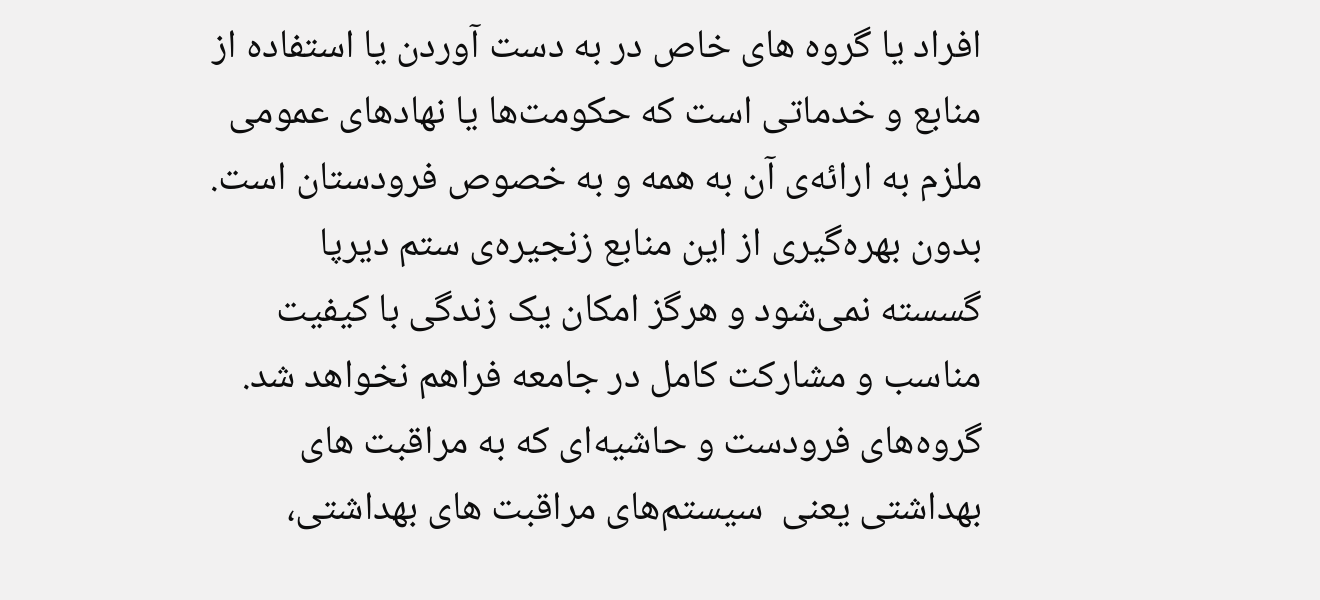افراد یا گروه های خاص در به دست آوردن یا استفاده از منابع و خدماتی است که حکومت‌ها یا نهادهای عمومی ملزم به ارائه‌ی آن به همه و به خصوص فرودستان است. بدون بهره‌گیری از این منابع زنجیره‌ی ستم دیرپا گسسته نمی‌شود و هرگز امکان یک زندگی با کیفیت مناسب و مشارکت کامل در جامعه فراهم نخواهد شد. گروه‌های فرودست و حاشیه‌ای که به مراقبت های بهداشتی یعنی  سیستم‌های مراقبت های بهداشتی،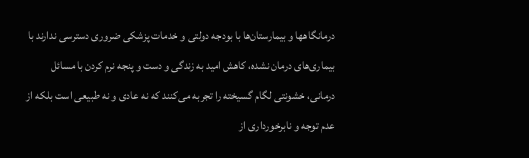درمانگاهها و بیمارستان‌ها با بودجه دولتی و خدمات پزشکی ضروری دسترسی ندارند با  بیماری‌های درمان نشده، کاهش امید به زندگی و دست و پنجه نرم کردن با مسائل درمانی، خشونتی لگام گسیخته را تجربه می‌کنند که نه عادی و نه طبیعی است بلکه از عدم توجه و نابرخورداری از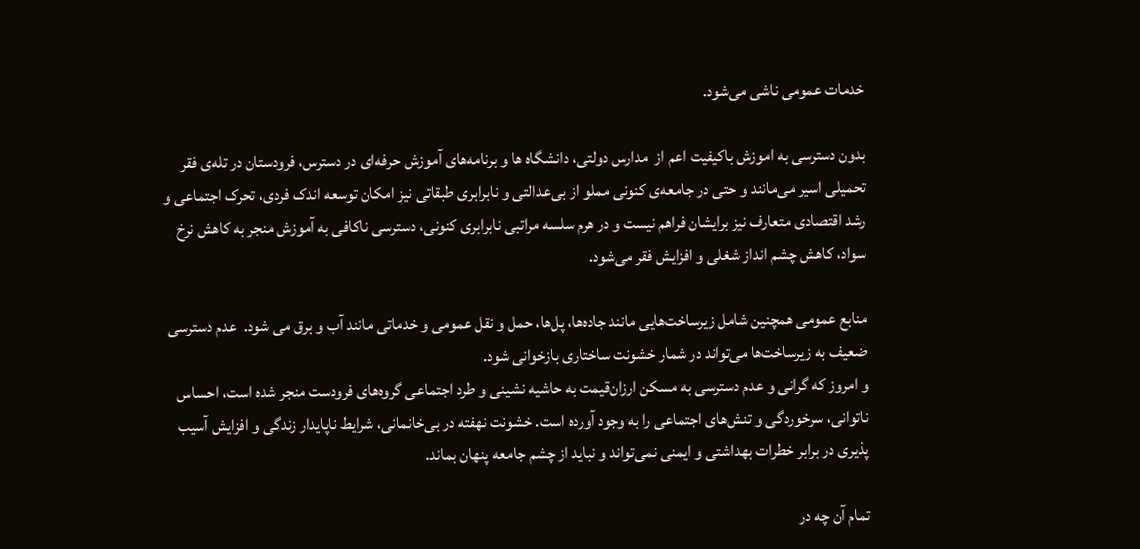خدمات عمومی ناشی می‌شود.

بدون دسترسی به اموزش باکیفیت اعم از  مدارس دولتی، دانشگاه ها و برنامه‌های آموزش حرفه‌ای در دسترس، فرودستان در تله‌ی فقر تحمیلی اسیر می‌مانند و حتی در جامعه‌ی کنونی مملو از بی‌عدالتی و نابرابری طبقاتی نیز امکان توسعه اندک فردی، تحرک اجتماعی و رشد اقتصادی متعارف نیز برایشان فراهم نیست و در هرم سلسه ‌مراتبی نابرابری کنونی، دسترسی ناکافی به آموزش منجر به کاهش نرخ سواد، کاهش چشم انداز شغلی و افزایش فقر می‌شود.

منابع عمومی همچنین شامل زیرساخت‌هایی مانند جاده‌ها، پل‌ها، حمل و نقل عمومی و خدماتی مانند آب و برق می شود.  عدم دسترسی ضعیف به زیرساخت‌ها می‌تواند در شمار خشونت ساختاری بازخوانی شود.
و امروز که گرانی و عدم دسترسی به مسکن ارزان‌قیمت به حاشیه نشینی و طرد اجتماعی گروه‌های فرودست منجر شده است، احساس ناتوانی، سرخوردگی و تنش‌های اجتماعی را به وجود آورده است. خشونت نهفته در بی‌خانمانی، شرایط ناپایدار زندگی و افزایش آسیب پذیری در برابر خطرات بهداشتی و ایمنی نمی‌تواند و نباید از چشم جامعه پنهان بماند.

تمام آن چه در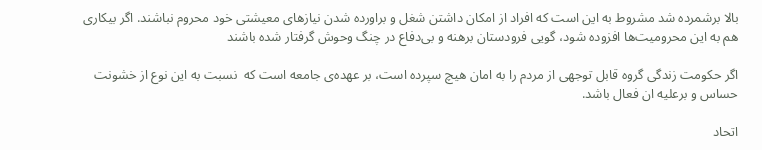بالا برشمرده شد مشروط به این است که افراد از امکان داشتن شغل و براورده شدن نیازهای معیشتی خود محروم نباشند. اگر بیکاری هم به این محرومیت‌ها افزوده شود، گویی فرودستان برهنه و بی‌دفاع در چنگ وحوش گرفتار شده باشند

اگر حکومت زندگی گروه قابل توجهی از مردم را به امان هیچ سپرده است، بر عهده‌ی جامعه است که  نسبت به این نوع از خشونت حساس و برعلیه ان فعال باشد.

اتحاد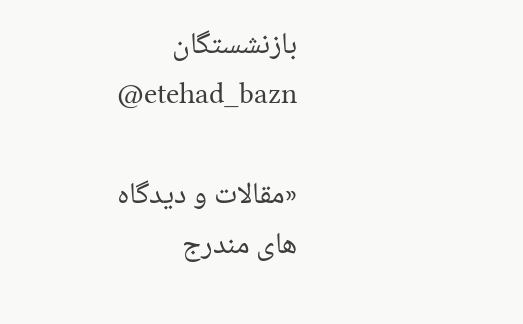بازنشستگان
@etehad_bazn

«مقالات و دیدگاه های مندرج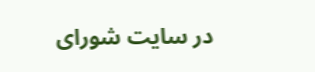در سایت شورای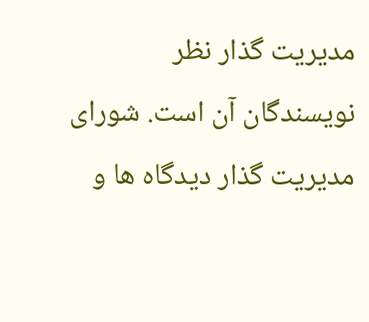مدیریت گذار نظر نویسندگان آن است. شورای مدیریت گذار دیدگاه ها و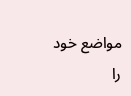مواضع خود را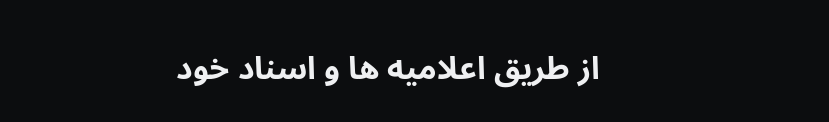از طریق اعلامیه ها و اسناد خود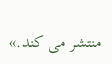منتشر می کند.»